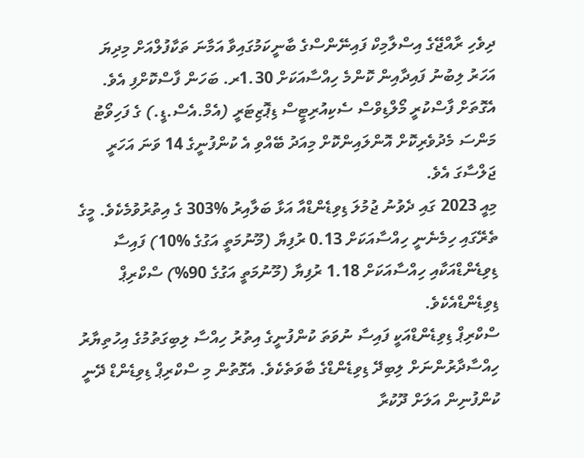ދިވެހި ރާއްޖޭގެ އިސްލާމިކް ފައިނޭންސްގެ ބާނީކަމުގައިވާ އަމާނަ ތަކާފުލްއަށް މިދިޔަ އަހަރު ލިބުނު ފައިދާއިން ކޮންމެ ހިއްސާއަކަށް 1.30ރ. ބަހަން ފާސްކޮށްފި އެވެ.
އެގޮތަށް ފާސްކުރީ މޯލްޑިވްސް ސެކިއުރިޓީސް ޑިޕޮޒިޓަރީ (އެމް.އެސް.ޑީ.) ގެ ފަހިވޯޓު މަންސަ މެދުވެރިކޮށް އޮންލައިންކޮށް މިއަދު ބޭއްވި އެ ކުންފުނީގެ 14 ވަނަ އަހަރީ ޖަލްސާގަ އެވެ.
މިއީ 2023 ގައި ދެވުނު ޖުމުލަ ޑިވިޑެންޑްއާ އަޅާ ބަލާއިރު %303 ގެ އިތުރުވުމެކެވެ. މީގެ ތެރޭގައި ހިމެނެނީ ހިއްސާއަކަށް 0.13 ރުފިޔާ (މޫނުމަތީ އަގުގެ %10) ފައިސާ ޑިވިޑެންޑްއަކާއި ހިއްސާއަކަށް 1.18 ރުފިޔާ (މޫނުމަތީ އަގުގެ 90%) ސްކްރިޕް ޑިވިޑެންޑްއެކެވެ.
ސްކްރިޕް ޑިވިޑެންޑްއަކީ ފައިސާ ނުވަތަ ކުންފުނީގެ އިތުރު ހިއްސާ ލިބިގަތުމުގެ އިހުތިޔާރު ހިއްސާދާރުންނަށް ލިބިދޭ ޑިވިޑެންޑްގެ ބާވަތެކެވެ. އެގޮތުން މި ސްކްރިޕް ޑިވިޑެންޑް ދޭނީ ކުންފުނިން އަލަށް ދޫކުރާ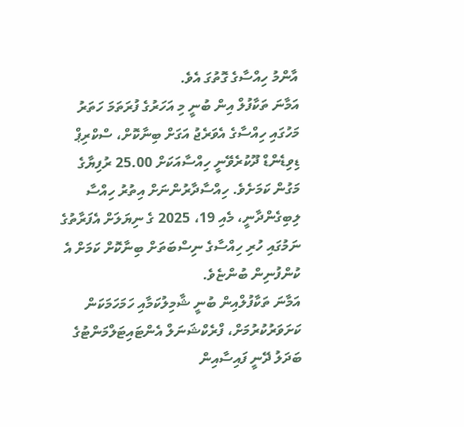އާންމު ހިއްސާގެ ގޮތުގަ އެވެ.
އަމާނަ ތަކާފުލް އިން ބުނީ މި އަހަރުގެ ފުރަތަމަ ހަތަރު މަހުގައި ހިއްސާގެ އެވަރެޖު އަގަށް ބިނާކޮށް، ސްކްރިޕް ޑިވިޑެންޑް ދޫކުރެވޭނީ ހިއްސާއަކަށް 25.00 ރުފިޔާގެ މަގުން ކަމަށެވެ. ހިއްސާދާރުންނަށް އިތުރު ހިއްސާ ލިބިގެންދާނީ، މެއި 19، 2025 ގެ ނިޔަލަށް އެފަރާތުގެ ނަމުގައި ހުރި ހިއްސާގެ ނިސްބަތަށް ބިނާކޮށް ކަމަށް އެ ކުންފުނިން ބުންޏެވެ.
އަމާނަ ތަކާފުލްއިން ބުނީ ޝާމިލުކަމާއި ހަމަހަމަކަން ކަށަވަރުކުރުމަށް، ފްރެކްޝަނަލް އެންޓައިޓަލްމަންޓުގެ ބަދަލު ދޭނީ ފައިސާއިން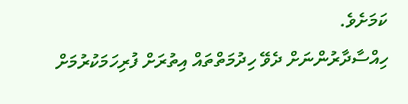ކަމަށެވެ.
ހިއްސާދާރުންނަށް ދެވޭ ހިދުމަތްތައް އިތުރަށް ފުރިހަމަކުރުމަށް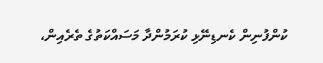ކުންފުނިން ކެނޑިނޭޅި ކުރަމުންދާ މަސައްކަތުގެ ތެރެއިން،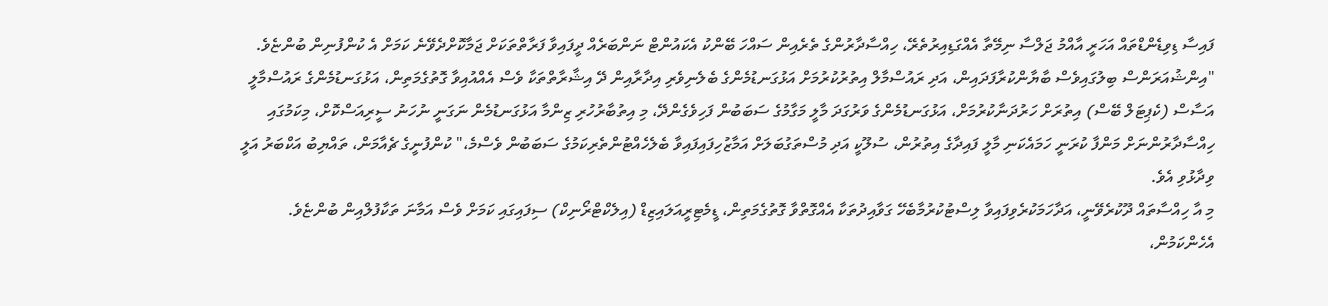ފައިސާ ޑިވިޑެންޑްތައް އަހަރީ އާއްމު ޖަލްސާ ނިމޭތާ އެއްގަޑިއިރުތެރޭ، ހިއްސާދާރުންގެ ތެރެއިން ސައްހަ ބޭންކު އެކައުންޓް ނަންބަރެއް ދީފައިވާ ފަރާތްތަކަށް ޖަމާކޮށްދެވޭނެ ކަމަށް އެ ކުންފުނިން ބުންޏެވެ.
"އިންޝުއަރަންސް ބިލުގައިވެސް ބާޔާންކުރާފަދައިން، އަދި ރައުސްމާލް އިތުރުކުރުމަށް އަޅުގަނޑުމެންގެ ބެލެނިވެރި އިދާރާއިން ދޭ އިޝާރާތްތަކާ ވެސް އެއްއުއިވާ ގޮތުގެމަތިން، އަޅުގަނޑުމެންގެ ރައުސްމާލީ އަސާސް (ކެޕިޓަލް ބޭސް) އިތުރަށް ހަރުދަނާކުރުމަށް، އަޅުގަނޑުމެންގެ ވަރުގަދަ މާލީ މަގާމުގެ ސަބަބުން ފަހިވެގެންދޭ، މި އިތުބާރުހުރި ޒިންމާ އަޅުގަނޑުމެން ނަގަނީ ނުހަނު ސީރިއަސްކޮށް، މިކަމުގައި ހިއްސާދާރުންނަށް މަންފާ ކުރަނީ ހަމައެކަނި މާލީ ފައިދާގެ އިތުރުން، ސުލޫކީ އަދި މުސްތަގުބަލަށް އަމާޒުހިފައިފައިވާ ބެލެހެއްޓުންތެރިކަމުގެ ސަބަބުން ވެސްމެ،" ކުންފުނީގެ ޗެއާމަން، ތައްޔިބު އަކްބަރު އަލީ ވިދާޅުވި އެވެ.
މި އާ ހިއްސާތައް ދޫކުރެވޭނީ، އަދާހަމަކުރެވިފައިވާ ލިސްޓުކުރުމާބެހޭ ގަވާއިދުތަކާ އެއްގޮތްވާ ގޮތުގެމަތިން، ޑީމެޓިރީއަލައިޒިޑް (އިލެކްޓްރޯނިކް) ސިފައިގައި ކަމަށް ވެސް އަމާނަ ތަކާފުލްއިން ބުންޏެވެ. އެހެންކަމުން،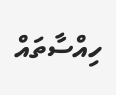ހިއްސާތައް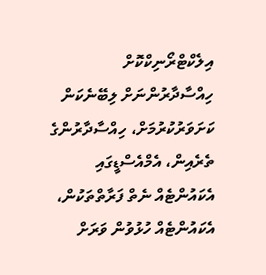އިލެކްޓްރޯނިކްކޮށް ހިއްސާދާރުންނަށް ލިބޭނެކަން ކަށަވަރުކުރުމަށް، ހިއްސާދާރުންގެ ތެރެއިން، އެމްއެސްޑީގައި އެކައުންޓެއް ނެތް ފަރާތްތަކުން، އެކައުންޓެއް ހުޅުވުން ވަރަށް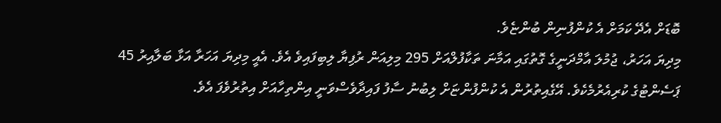ބޮޑަށް އެދޭ ކަމަށް އެ ކުންފުނިން ބުންޏެވެ.
މިދިޔަ އަހަރު، ޖުމުލަ އާމްދަނީގެ ގޮތުގައި އަމާނަ ތަކާފުލްއަށް 295 މިލިއަން ރުފިޔާ ލިބިފައިވެ އެވެ. އެއީ މިދިޔަ އަހަރާ އަޅާ ބަލާއިރު 45 ޕަސެންޓުގެ ކުރިއެރުމެކެވެ. އޭގެއިތުރުން އެ ކުންފުންޏަށް ލިބުނު ސާފު ފައިދާވެސްވަނީ އިންތިހާއަށް އިތުރުވެފަ އެވެ.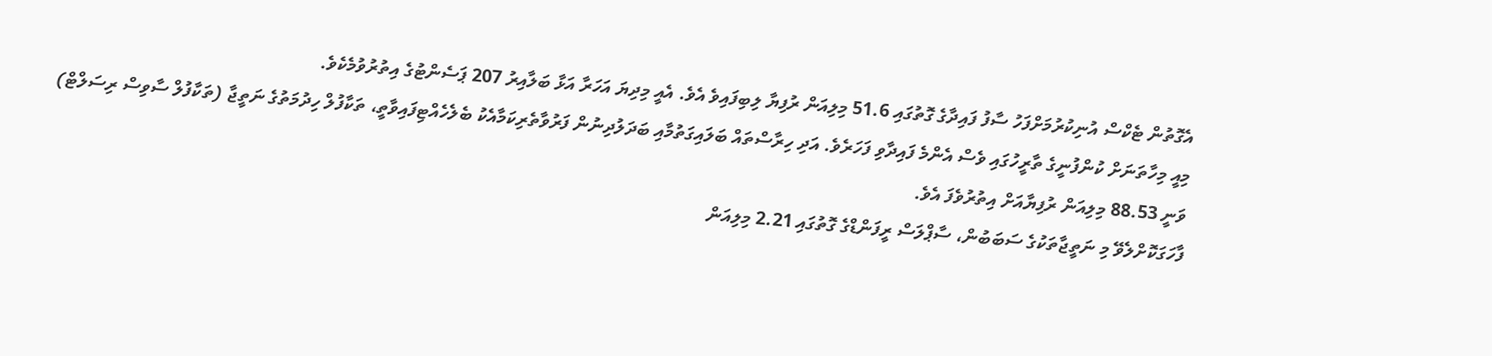އެގޮތުން ޓެކްސް އުނިކުރުމަށްފަހު ސާފު ފައިދާގެ ގޮތުގައި 51.6 މިލިއަން ރުފިޔާ ލިބިފައިވެ އެވެ. އެއީ މިދިޔަ އަހަރާ އަޅާ ބަލާއިރު 207 ޕަސެންޓުގެ އިތުރުވުމެކެވެ.
މިއީ މިހާތަނަށް ކުންފުނީގެ ތާރީހުގައި ވެސް އެންމެ ފައިދާވި ފަހަރެވެ. އަދި ހިރާސްތައް ބަލައިގަތުމާއި ބަދަލުދިނުން ފަރުވާތެރިކަމާއެކު ބެލެހެއްޓިފައިވާތީ، ތަކާފުލް ހިދުމަތުގެ ނަތީޖާ (ތަކާފުލް ސާވިސް ރިސަލްޓް) ވަނީ 88.53 މިލިއަން ރުފިޔާއަށް އިތުރުވެފަ އެވެ.
ފާހަގަކޮށްލެވޭ މި ނަތީޖާތަކުގެ ސަބަބުން، ސާޕްލަސް ރީފަންޑްގެ ގޮތުގައި 2.21 މިލިއަން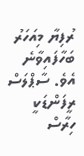ރުފިޔާ މިއަހަރު ބަހާފައިވާނެ އެވެ. ސާޕްލަސް ރީފަންޑަކީ ހިރާސް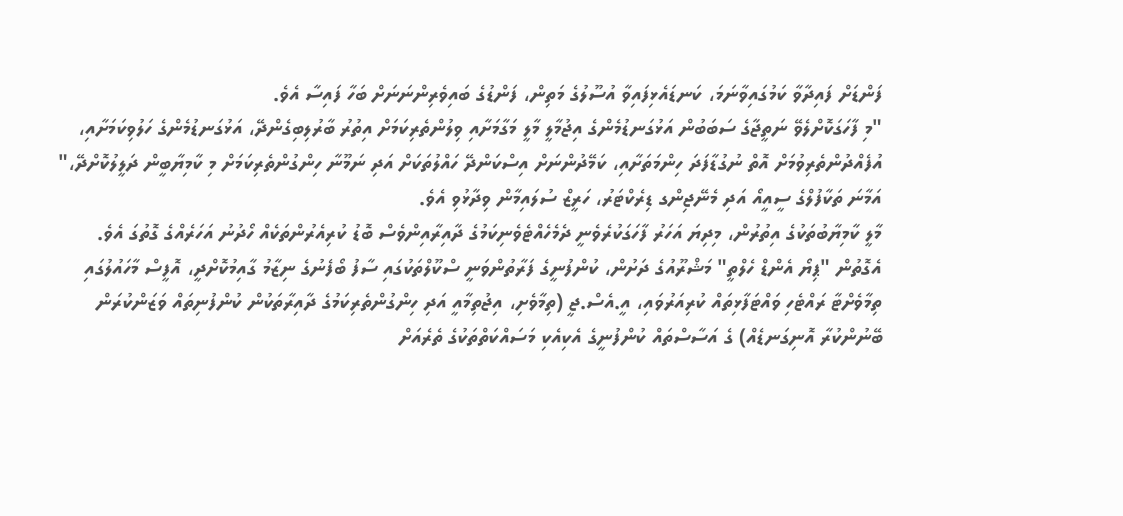ފަންޑަށް ފައިދާވާ ކަމުގައިވާނަމަ، ކަނޑައެޅިފައިވާ އުސޫލުގެ މަތިން، ފަންޑުގެ ބައިވެރިންނަނަށް ބަހާ ފައިސާ އެވެ.
"މި ފާހަގަކޮށްލެވޭ ނަތީޖާގެ ސަބަބުން އަޅުގަނޑުމެންގެ އިޖުމާލީ މާލީ މަގާމަށާއި ވިލުންތެރިކަމަށް އިތުރު ބާރުލިބިގެންދޭ، އަޅުގަނޑުމެންގެ ހަލުވިކަމަށާއި، އުފެއްދުންތެރިވުމަށް އޮތް ނުގުޑާފަދަ ހިންމަތަށާއި، ކަމޭދުންނަށް އިސްކަންދޭ ހައްލުތަކަށް އަދި ނަމޫނާ ހިންގުންތެރިކަމަށް މި ކާމިޔާބީން ދަލީލުކޮށްދޭ،" އަމާނަ ތަކާފުލްގެ ސީއީއޯ އަދި މެނޭޖިންގ ޑިރެކްޓަރު، ހަރީޒް ސުލައިމާން ވިދާޅުވި އެވެ.
މާލީ ކާމިޔާބުތަކުގެ އިތުރުން، މިދިޔަ އަހަރު ފާހަގަކުރެވެނީ ދެމެހެއްޓެވެނިކަމުގެ ދާއިރާއިންވެސް ބޮޑު ކުރިއެރުންތަކެއް ހޯދުނު އަހަރެއްގެ ގޮތުގަ އެވެ. އެގޮތުން "ޕިޔޯ އެންޑް ހެލްތީ" މަޝްރޫއުގެ ދަށުން، ކުންފުނީގެ ފަރާތުންވަނީ ސްކޫލްތަކުގައި ސާފު ބޯފެނުގެ ނިޒާމު ގާއިމުކޮށްދީ، އޮފީސް މާހައުލުގައި ތިމާވެށްޓާ ރައްޓެހި ވައްޓަފާޅިތައް ކުރިއަރުވައި، އީ.އެސް.ޖީ (ތިމާވެށި، އިޖުތިމާއީ އަދި ހިންގުންތެރިކަމުގެ ދާއިރާތަކުން ކުންފުނިތައް ވަޒަންކުރަން ބޭނުންކުރާ އޮނިގަނޑެއް) ގެ އަސާސްތައް ކުންފުނީގެ އެކިއެކި މަސައްކަތްތަކުގެ ތެރެއަށް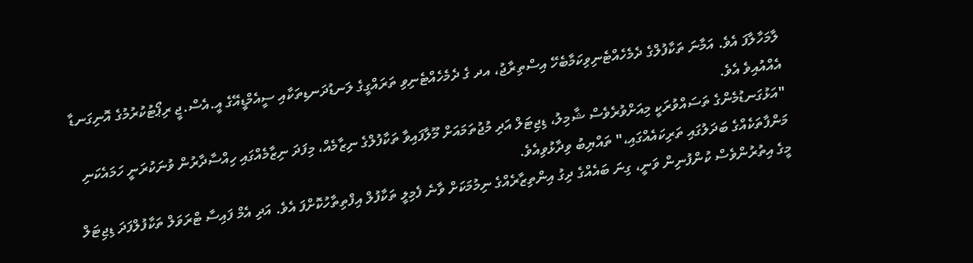ލާމަހާލާފަ އެވެ. އަމާނަ ތަކާފުލްގެ ދެމެހެއްޓެނިވިކަމާބެހޭ އިސްތިރާޖު، އދ ގެ ދެމެހެއްޓެނިވި ތަރައްގީގެ ލަނޑުދަނޑިތަކާއި ސީއެމްޑީއޭގެ އީ.އެސް.ޖީ ރިޕޯޓުކުރުމުގެ އޮނިގަނޑާ އެއްއުއިވެ އެވެ.
"އަޅުގަނޑުމެންގެ ތަސައްވުރަކީ މިއަށްވުރެވެސް ޝާމިލު، ޑިޖިޓަލް އަދި މުޖުތަމައަށް މޫލާފައިވާ ތަކާފުލްގެ ނިޒާމެއް، މިފަދަ ނިޒާމެއްގައި ހިއްސާދާރުން ވުނަކުރަނީ ހަމައެކަނި މަންފާތަކެއްގެ ބަދަލުގައި ތަރިކައެއްގައި،" ތައްޔިބު ވިދާޅުވިއެވެ.
މީގެ އިތުރުންވެސް ކުންފުނިން ވަނީ، ގިނަ ބައެއްގެ ދިގު އިންތިޒާރެއްގެ ނިމުމަކަށް ވާނެ ފެމިލީ ތަކާފުލް އިފްތިތާހުކޮށްފަ އެވެ. އަދި އެމް ފައިސާ ޓްރަވަލް ތަކާފުލްފަދަ ޑިޖިޓަލް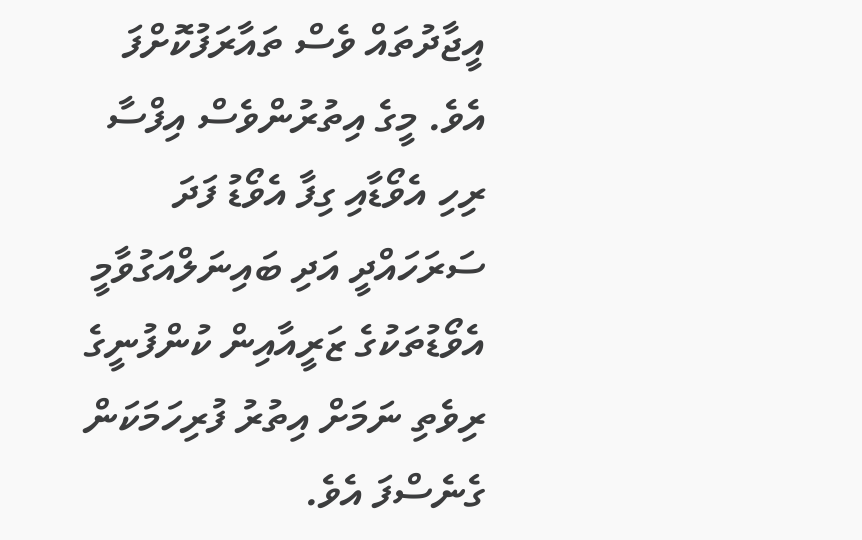އީޖާދުތައް ވެސް ތައާރަފުކޮށްފަ އެވެ. މީގެ އިތުރުންވެސް އިފްސާ ރިހި އެވޯޑާއި ގިފާ އެވޯޑު ފަދަ ސަރަހައްދީ އަދި ބައިނަލްއަގުވާމީ އެވޯޑުތަކުގެ ޒަރީއާއިން ކުންފުނީގެ ރިވެތި ނަމަށް އިތުރު ފުރިހަމަކަން ގެނެސްފަ އެވެ.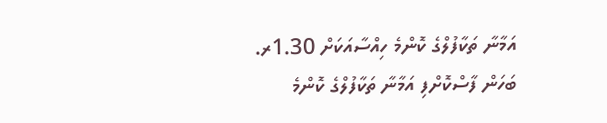އަމާނާ ތަކާފުލްގެ ކޮންމެ ހިއްސާއަކަށް 1.30ރ. ބަހަން ފާސްކޮށްފި އަމާނާ ތަކާފުލްގެ ކޮންމެ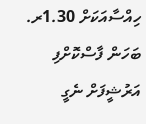ހިއްސާއަކަށް 1.30ރ. ބަހަން ފާސްކޮށްފި
އަރުޝީފަށް ނެގީ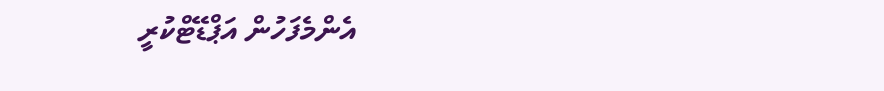އެންމެފަހުން އަޕްޑޭޓްކުރީ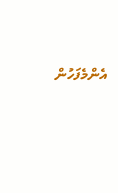އެންމެފަހުން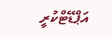އަޕްޑޭޓްކުރީ